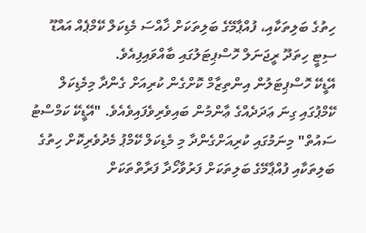ހިތުގެ ބަލިތަކާއި، ފުއްޕާމޭގެ ބަލިތަކަށް ޚާއްސަ މެޑިކަލް ކޭމްޕެއް އައްޑޫ ސިޓީ ހިތަދޫ ރީޖަނަލް ހޮސްޕިޓަލުގައި ބާއްވައިފިއެވެ.
އޭޑީކޭ ހޮސްޕިޓަލުން އިންތިޒާމް ކޮށްގެން ކުރިއަށް ގެންދާ މިމެޑިކަލް ކޭމްޕުގައި ގިނަ ޢަދަދެއްގެ ޢާންމުން ބައިވެރިވެފައިވެއެވެ. "އޭޑީކޭ ކަމްސްޓު ސައުތް" މިނަމުގައި ކުރިއަށްގެންދާ މި މެޑިކަލް ކޭމްޕު މެދުވެރިކޮށް ހިތުގެ ބަލިތަކާއި ފުއްޕާމޭގެ ބަލިތަކަށް ފަރުވާހޯދާ ފަރާތްތަކަށް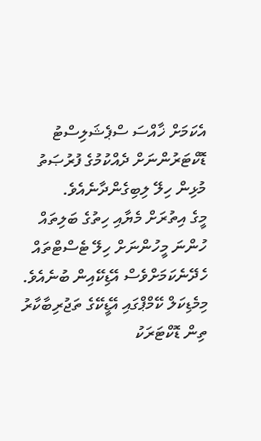އެކަމަށް ޚާއްސަ ސްޕެޝަލިސްޓު ޑޮކްޓަރުންނަށް ދެއްކުމުގެ ފުރުޞަތު މުޅިން ހިލޭ ލިބިގެންދާނެއެވެ.
މީގެ އިތުރަށް މެޔާއި ހިތުގެ ބަލިތައް ހުންނަ މީހުންނަށް ހިލޭ ޓެސްޓްތައް ހެދޭނެކަމަށްވެސް އޭޑިކޭއިން ބުނެއެވެ. މިމެޑިކަލް ކޭމްޕްގައި އޭޑީކޭގެ ތަޖުރިބާކާރު ތިން ޑޮކްޓަރަކު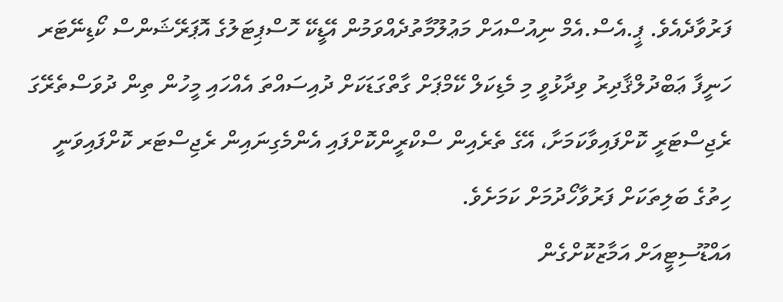ފަރުވާދެއެވެ. ޕީ.އެސް.އެމް ނިއުސްއަށް މަޢުލޫމާތުދެއްވަމުން އޭޑީކޭ ހޮސްޕިޓަލުގެ އޮޕަރޭޝަންސް ކޯޑިނޭޓަރ ހަނީފާ ޢަބްދުލްޤާދިރު ވިދާޅުވީ މި މެޑިކަލް ކޭމްޕަށް ގާތްގަޑަކަށް ދުއިސައްތަ އެއްހައި މީހުން ތިން ދުވަސްތެރޭގަ ރެޖިސްޓަރީ ކޮށްފައިވާކަމަށާ، އޭގެ ތެރެއިން ސްކްރީންކޮށްފައި އެންމެގިނައިން ރެޖިސްޓަރ ކޮށްފައިވަނީ ހިތުގެ ބަލިތަކަށް ފަރުވާހޯދުމަށް ކަމަށެވެ.
އައްޑޫސިޓީއަށް އަމާޒުކޮށްގެން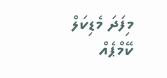މިފަދަ މެޑިކަލް ކޭމްޕެއް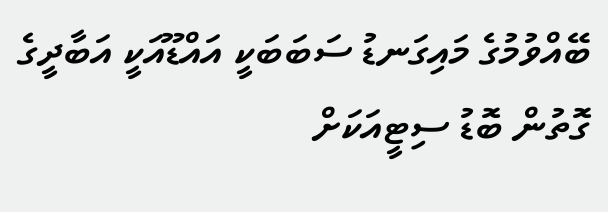ބޭއްވުމުގެ މައިގަނޑު ސަބަބަކީ އައްޑޫއަކީ އަބާދީގެ ގޮތުން ބޮޑު ސިޓީއަކަށް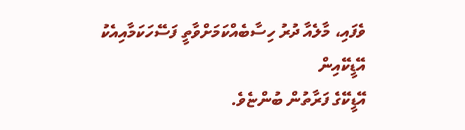ވެފައި، މާލެއާ ދުރު ހިސާބެއްކަމަށްވާތީ ފަސޭހަކަމާއިއެކު އޭޑީކޭއިން
އޭޑީކޭގެ ފަރާތުން ބުންޏެވެ.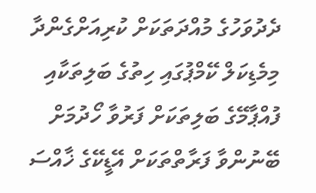ދެދުވަހުގެ މުއްދަތަކަށް ކުރިއަށްގެންދާ މިމެޑިކަލް ކޭމްޕުގައި ހިތުގެ ބަލިތަކާއި ފުއްޕާމޭގެ ބަލިތަކަށް ފަރުވާ ހޯދުމަށް ބޭނުންވާ ފަރާތްތަކަށް އޭޑީކޭގެ ޚާއްސަ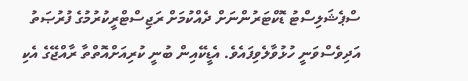ސްޕެޝަލިސްޓު ޑޮކްޓަރުންނަށް ދެއްކުމަށް ރަޖިސްޓްރީކުރުމުގެ ފުރުޞަތު އަދިވެސްވަނީ ހުޅުވާލެވިފައެވެ. އެޑީކޭއިން ބުނީ ކުރިއަށްއޮތްތާ ރާއްޖޭގެ އެކި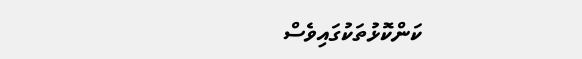ކަންކޮޅުތަކުގައިވެސް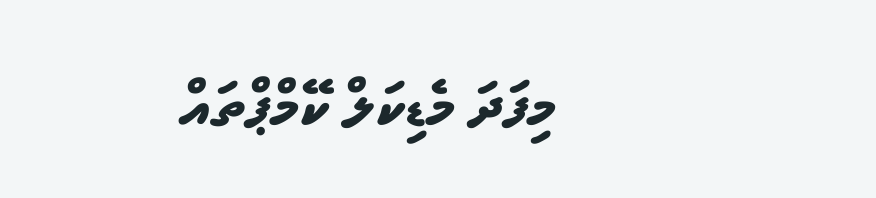މިފަދަ މެޑިކަލް ކޭމްޕްތައް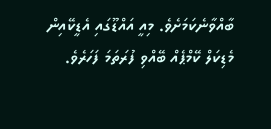ބާއްވާނެކަމަށެވެ. މިއީ އައްޑޫގައި އެޑީކޭއިން މެޑިކަލް ކޭމްޕެއް ބޭއްވި ފުރަތަމަ ފަހަރެވެ.